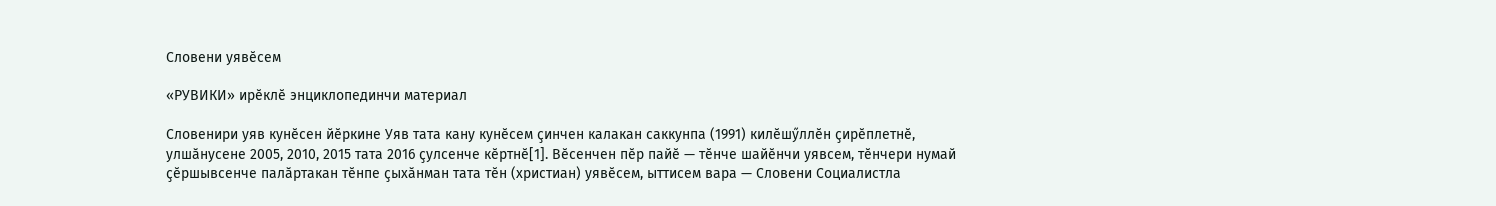Словени уявӗсем

«РУВИКИ» ирӗклӗ энциклопединчи материал

Словенири уяв кунӗсен йӗркине Уяв тата кану кунӗсем ҫинчен калакан саккунпа (1991) килӗшӳллӗн ҫирӗплетнӗ, улшӑнусене 2005, 2010, 2015 тата 2016 ҫулсенче кӗртнӗ[1]. Вӗсенчен пӗр пайӗ — тӗнче шайӗнчи уявсем, тӗнчери нумай ҫӗршывсенче палӑртакан тӗнпе ҫыхӑнман тата тӗн (христиан) уявӗсем, ыттисем вара — Словени Социалистла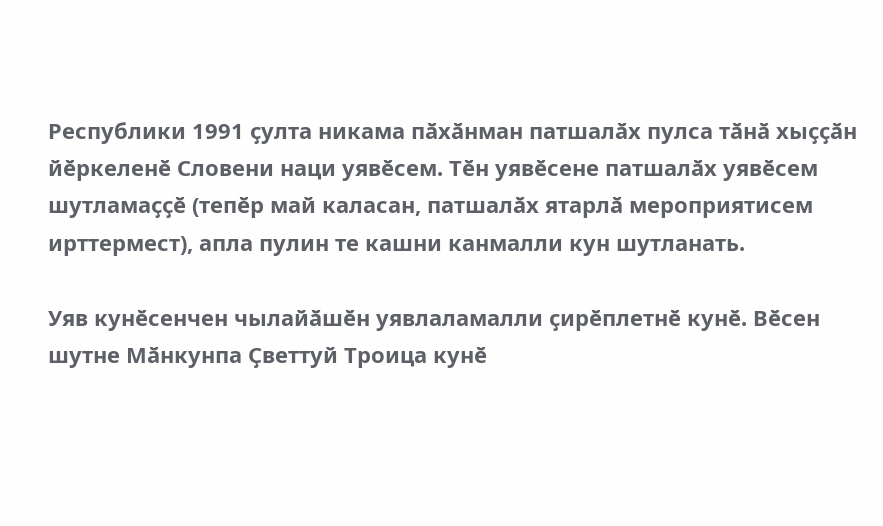Республики 1991 ҫулта никама пӑхӑнман патшалӑх пулса тӑнӑ хыҫҫӑн йӗркеленӗ Словени наци уявӗсем. Тӗн уявӗсене патшалӑх уявӗсем шутламаҫҫӗ (тепӗр май каласан, патшалӑх ятарлӑ мероприятисем ирттермест), апла пулин те кашни канмалли кун шутланать.

Уяв кунӗсенчен чылайӑшӗн уявлаламалли ҫирӗплетнӗ кунӗ. Вӗсен шутне Мӑнкунпа Ҫветтуй Троица кунӗ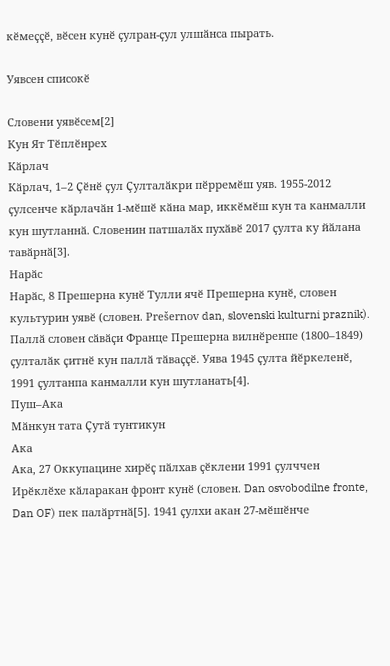кӗмеҫҫӗ, вӗсен кунӗ ҫулран-ҫул улшӑнса пырать.

Уявсен списокӗ

Словени уявӗсем[2]
Кун Ят Тӗплӗнрех
Кӑрлач
Кӑрлач, 1–2 Ҫӗнӗ ҫул Ҫулталӑкри пӗрремӗш уяв. 1955-2012 ҫулсенче кӑрлачӑн 1-мӗшӗ кӑна мар, иккӗмӗш кун та канмалли кун шутланнӑ. Словенин патшалӑх пухӑвӗ 2017 ҫулта ку йӑлана тавӑрнӑ[3].
Нарӑс
Нарӑс, 8 Прешерна кунӗ Тулли ячӗ Прешерна кунӗ, словен культурин уявӗ (словен. Prešernov dan, slovenski kulturni praznik). Паллӑ словен сӑвӑҫи Франце Прешерна вилнӗренпе (1800–1849) ҫулталӑк ҫитнӗ кун паллӑ тӑваҫҫӗ. Уява 1945 ҫулта йӗркеленӗ, 1991 ҫултанпа канмалли кун шутланать[4].
Пуш–Ака
Мӑнкун тата Ҫутӑ тунтикун
Ака
Ака, 27 Оккупацине хирӗҫ пӑлхав ҫӗклени 1991 ҫулччен Ирӗклӗхе кӑларакан фронт кунӗ (словен. Dan osvobodilne fronte, Dan OF) пек палӑртнӑ[5]. 1941 ҫулхи акан 27-мӗшӗнче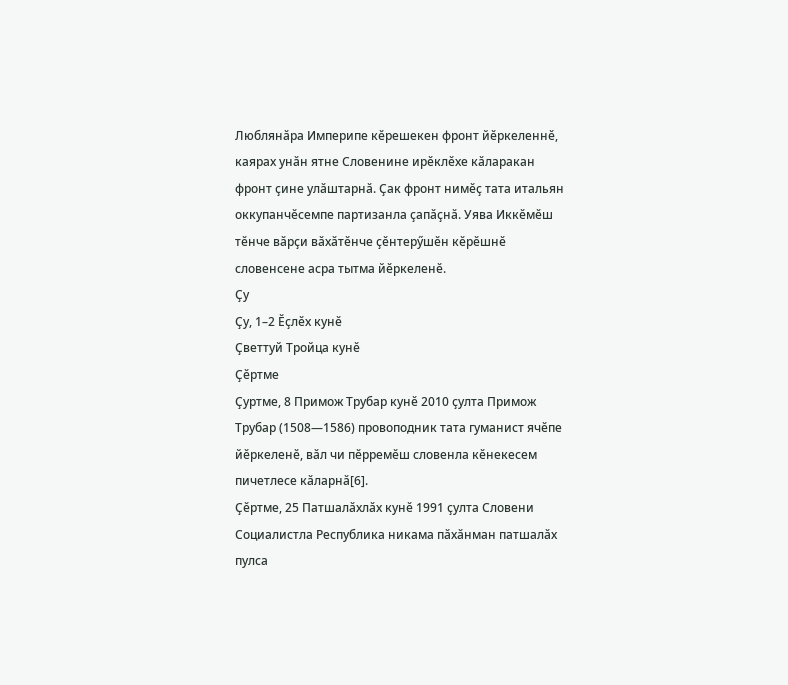Люблянӑра Империпе кӗрешекен фронт йӗркеленнӗ, каярах унӑн ятне Словенине ирӗклӗхе кӑларакан фронт ҫине улӑштарнӑ. Ҫак фронт нимӗҫ тата итальян оккупанчӗсемпе партизанла ҫапӑҫнӑ. Уява Иккӗмӗш тӗнче вӑрҫи вӑхӑтӗнче ҫӗнтерӳшӗн кӗрӗшнӗ словенсене асра тытма йӗркеленӗ.
Ҫу
Ҫу, 1–2 Ӗҫлӗх кунӗ
Ҫветтуй Тройца кунӗ
Ҫӗртме
Ҫуртме, 8 Примож Трубар кунӗ 2010 ҫулта Примож Трубар (1508—1586) провоподник тата гуманист ячӗпе йӗркеленӗ, вӑл чи пӗрремӗш словенла кӗнекесем пичетлесе кӑларнӑ[6].
Ҫӗртме, 25 Патшалӑхлӑх кунӗ 1991 ҫулта Словени Социалистла Республика никама пӑхӑнман патшалӑх пулса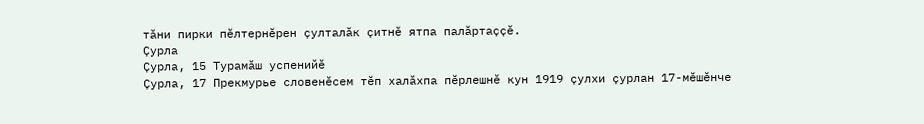тӑни пирки пӗлтернӗрен ҫулталӑк ҫитнӗ ятпа палӑртаҫҫӗ.
Ҫурла
Ҫурла, 15 Турамӑш успенийӗ
Ҫурла, 17 Прекмурье словенӗсем тӗп халӑхпа пӗрлешнӗ кун 1919 ҫулхи ҫурлан 17-мӗшӗнче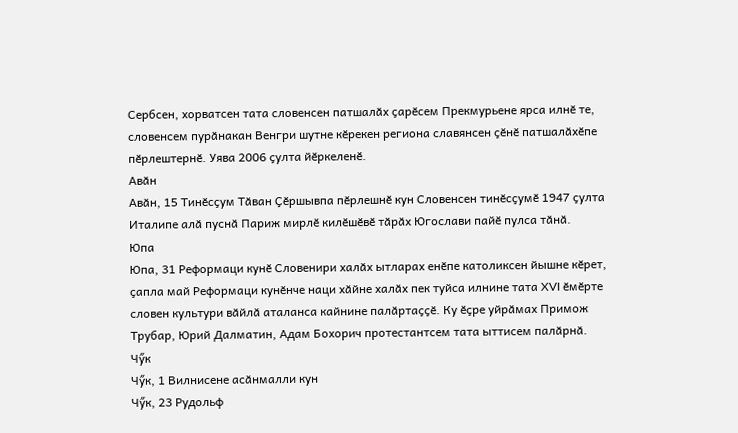Сербсен, хорватсен тата словенсен патшалӑх ҫарӗсем Прекмурьене ярса илнӗ те, словенсем пурӑнакан Венгри шутне кӗрекен региона славянсен ҫӗнӗ патшалӑхӗпе пӗрлештернӗ. Уява 2006 ҫулта йӗркеленӗ.
Авӑн
Авӑн, 15 Тинӗсҫум Тӑван Ҫӗршывпа пӗрлешнӗ кун Словенсен тинӗсҫумӗ 1947 ҫулта Италипе алӑ пуснӑ Париж мирлӗ килӗшӗвӗ тӑрӑх Югослави пайӗ пулса тӑнӑ.
Юпа
Юпа, 31 Реформаци кунӗ Словенири халӑх ытларах енӗпе католиксен йышне кӗрет, ҫапла май Реформаци кунӗнче наци хӑйне халӑх пек туйса илнине тата XVI ӗмӗрте словен культури вӑйлӑ аталанса кайнине палӑртаҫҫӗ. Ку ӗҫре уйрӑмах Примож Трубар, Юрий Далматин, Адам Бохорич протестантсем тата ыттисем палӑрнӑ.
Чӳк
Чӳк, 1 Вилнисене асӑнмалли кун
Чӳк, 23 Рудольф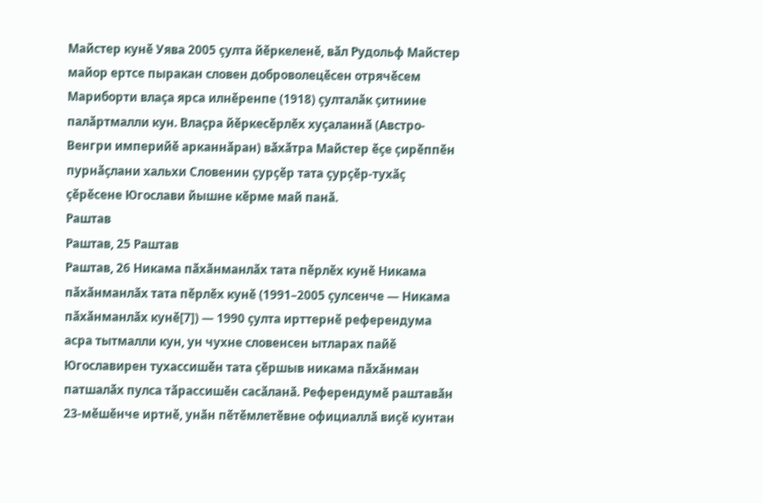Майстер кунӗ Уява 2005 ҫулта йӗркеленӗ, вӑл Рудольф Майстер майор ертсе пыракан словен доброволецӗсен отрячӗсем Мариборти влаҫа ярса илнӗренпе (1918) ҫулталӑк ҫитнине палӑртмалли кун. Влаҫра йӗркесӗрлӗх хуҫаланнӑ (Австро-Венгри империйӗ арканнӑран) вӑхӑтра Майстер ӗҫе ҫирӗппӗн пурнӑҫлани хальхи Словенин ҫурҫӗр тата ҫурҫӗр-тухӑҫ ҫӗрӗсене Югослави йышне кӗрме май панӑ.
Раштав
Раштав, 25 Раштав
Раштав, 26 Никама пӑхӑнманлӑх тата пӗрлӗх кунӗ Никама пӑхӑнманлӑх тата пӗрлӗх кунӗ (1991–2005 ҫулсенче — Никама пӑхӑнманлӑх кунӗ[7]) — 1990 ҫулта ирттернӗ референдума асра тытмалли кун, ун чухне словенсен ытларах пайӗ Югославирен тухассишӗн тата ҫӗршыв никама пӑхӑнман патшалӑх пулса тӑрассишӗн сасӑланӑ. Референдумӗ раштавӑн 23-мӗшӗнче иртнӗ, унӑн пӗтӗмлетӗвне официаллӑ виҫӗ кунтан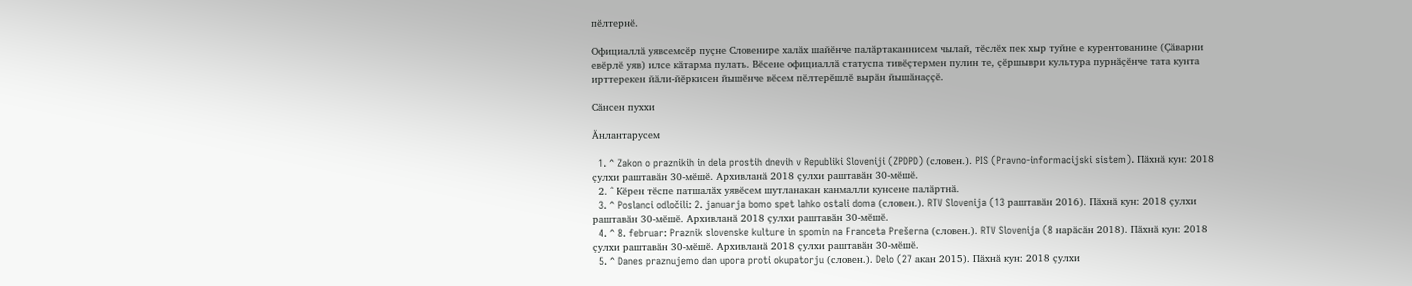пӗлтернӗ.

Официаллӑ уявсемсӗр пуҫне Словенире халӑх шайӗнче палӑртаканнисем чылай, тӗслӗх пек хыр туйне е курентованине (Ҫӑварни евӗрлӗ уяв) илсе кӑтарма пулать. Вӗсене официаллӑ статуспа тивӗҫтермен пулин те, ҫӗршыври культура пурнӑҫӗнче тата кунта ирттерекен йӑли-йӗркисен йышӗнче вӗсем пӗлтерӗшлӗ вырӑн йышӑнаҫҫӗ.

Сӑнсен пуххи

Ӑнлантарусем

  1. ^ Zakon o praznikih in dela prostih dnevih v Republiki Sloveniji (ZPDPD) (словен.). PIS (Pravno-informacijski sistem). Пӑхнӑ кун: 2018 ҫулхи раштавӑн 30-мӗшӗ. Архивланӑ 2018 ҫулхи раштавӑн 30-мӗшӗ.
  2. ^ Кӗрен тӗспе патшалӑх уявӗсем шутланакан канмалли кунсене палӑртнӑ.
  3. ^ Poslanci odločili: 2. januarja bomo spet lahko ostali doma (словен.). RTV Slovenija (13 раштавӑн 2016). Пӑхнӑ кун: 2018 ҫулхи раштавӑн 30-мӗшӗ. Архивланӑ 2018 ҫулхи раштавӑн 30-мӗшӗ.
  4. ^ 8. februar: Praznik slovenske kulture in spomin na Franceta Prešerna (словен.). RTV Slovenija (8 нарӑсӑн 2018). Пӑхнӑ кун: 2018 ҫулхи раштавӑн 30-мӗшӗ. Архивланӑ 2018 ҫулхи раштавӑн 30-мӗшӗ.
  5. ^ Danes praznujemo dan upora proti okupatorju (словен.). Delo (27 акан 2015). Пӑхнӑ кун: 2018 ҫулхи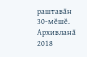раштавӑн 30-мӗшӗ. Архивланӑ 2018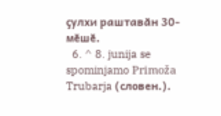ҫулхи раштавӑн 30-мӗшӗ.
  6. ^ 8. junija se spominjamo Primoža Trubarja (словен.).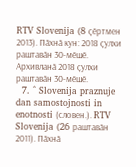RTV Slovenija (8 ҫӗртмен 2013). Пӑхнӑ кун: 2018 ҫулхи раштавӑн 30-мӗшӗ. Архивланӑ 2018 ҫулхи раштавӑн 30-мӗшӗ.
  7. ^ Slovenija praznuje dan samostojnosti in enotnosti (словен.). RTV Slovenija (26 раштавӑн 2011). Пӑхнӑ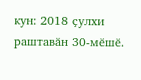кун: 2018 ҫулхи раштавӑн 30-мӗшӗ.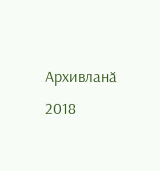Архивланӑ 2018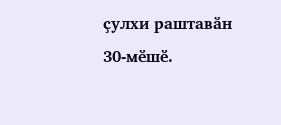ҫулхи раштавӑн 30-мӗшӗ.